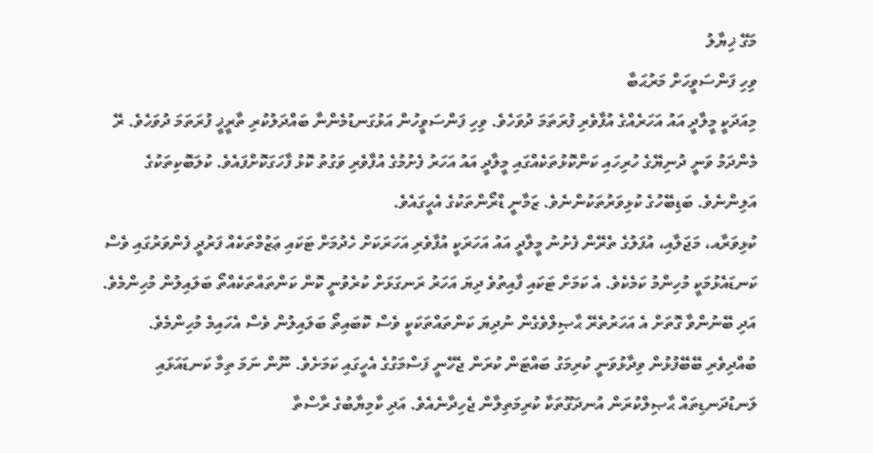މަގޭ ޚިޔާލު
ވިހި ފަންސަވީހަށް މަރުޙަބާ
މިއަދަކީ މީލާދީ އައު އަހަރެއްގެ އުފާވެރި ފުރަތަމަ ދުވަހެވެ. ވިހި ފަންސަވީހުން އަޅުގަނޑުމެންނާ ބައްދަލުކުރި ތާރީޚީ ފުރަތަމަ ދުވަހެވެ. ރޭ މެންދަމު ވަނީ ދުނިޔޭގެ ހުރިހައި ކަންކޮޅުތަކެއްގައި މީލާދީ އައު އަހަރު ފެށުމުގެ އުފާވެރި ވަގުތު ކޮޅު ފާހަގަކޮށްފައެވެ. ކުލަބޮކިތަކުގެ އަލިންނެވެ. ބަޑިބޭހުގެ ކުޅިވަރުތަކުންނެވެ. ޒަމާނީ ޑްރޯންތަކުގެ އެހީގައެވެ.
ކުޅިވަރާއ، މަޖަލާއި، އުފަލުގެ ތެރޭން ފެށުނު މީލާދީ އައު އަހަރަކީ އުފާވެރި އަހަރަކަށް ހެދުމަށް ޓަކައި ޢަޒުމްތަކެއް ފަރުދީ ފެންވަރުގައި ވެސް ކަނޑައެޅުމަކީ މުހިންމު ކަމެކެވެ. އެ ކަމަށް ޓަކައި ފާއިތުވެ ދިޔަ އަހަރު ރަނގަޅަށް ކުރެވުނީ ކޮން ކަންތައްތަކެއްތޯ ބަލައިލުން މުހިންމެވެ. އަދި ބޭނުންވާ ގޮތަށް އެ އަހަރުތެރޭ ޙާޞިލްވެގެން ނުދިޔަ ކަންތައްތަކަކީ ވެސް ކޮބައިތޯ ބަލައިލުން ވެސް އެހައިމެ މުހިންމެވެ.
ބުއްދިވެރި ބޭބޭފުޅުން ވިދާޅުވަނީ ކުރިމަގު ބައްޓަން ކުރަން ޖެހޭނީ ފަސްމަގުގެ އެހީގައި ކަމަށެވެ. ނޫން ނަމަ ތިމާ ކަނޑައަޅައި ލަނޑުދަނޑިތައް ޙާޞިލްކުރަން އުނދަގޫތަކާ ކުރިމަތިލާން ޖެހިދާނެއެވެ. އަދި ކާމިޔާބުގެ ރާސްތާ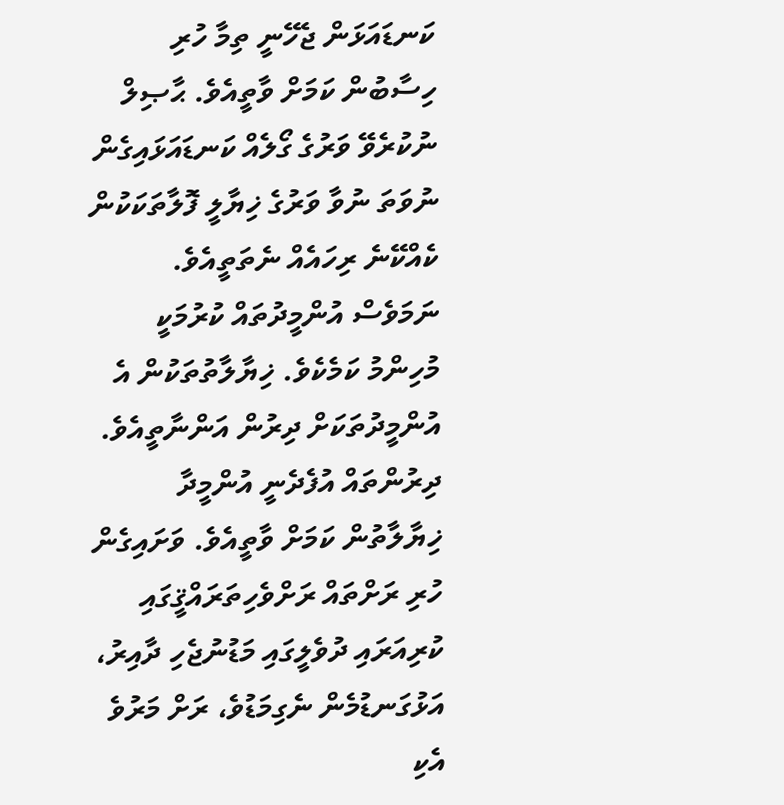ކަނޑައަޅަން ޖެހޭނީ ތިމާ ހުރި ހިސާބުން ކަމަށް ވާތީއެވެ. ޙާޞިލް ނުކުރެވޭ ވަރުގެ ގޯލެއް ކަނޑައަޅައިގެން ނުވަތަ ނުވާ ވަރުގެ ޚިޔާލީ ފޮލާތަކަކުން ކެއްކޭނެ ރިހައެއް ނެތަތީއެވެ.
ނަމަވެސް އުންމީދުތައް ކުރުމަކީ މުހިންމު ކަމެކެވެ. ޚިޔާލާތުތަކުން އެ އުންމީދުތަކަށް ދިރުން އަންނާތީއެވެ. ދިރުންތައް އުފެދެނީ އުންމީދާ ޚިޔާލާތުން ކަމަށް ވާތީއެވެ. ވަށައިގެން ހުރި ރަށްތައް ރަށްވެހިތަރައްޤީގައި ކުރިއަރައި ދުވެލީގައި މަޑުނުޖެހި ދާއިރު، އަޅުގަނޑުމެން ނެގިމަޑުވެ، ރަށް މަރުވެ އެކި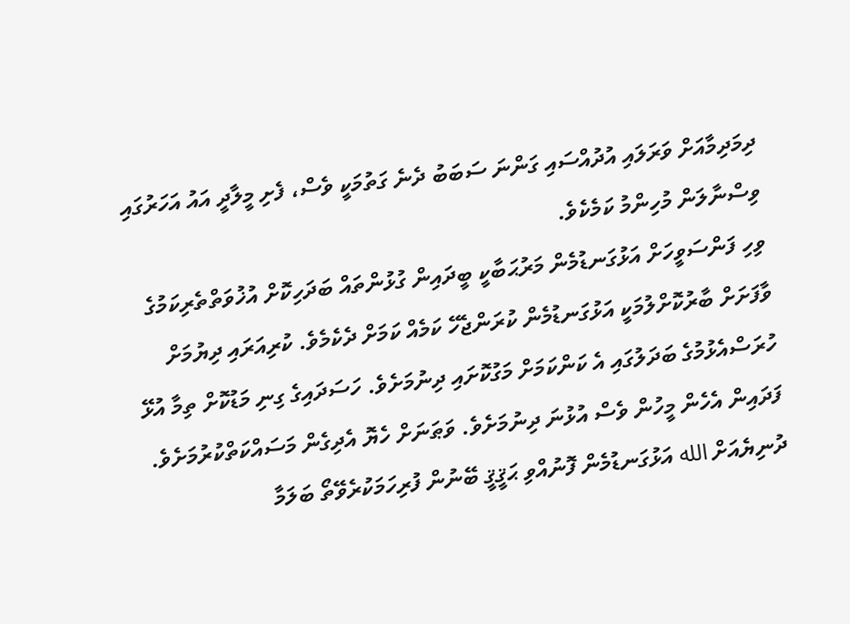ދިމަދިމާއަށް ވަރަލައި އުދުއްސައި ގަންނަ ސަބަބު ދެނެ ގަތުމަކީ ވެސް، ފެށި މީލާދީ އައު އަހަރުގައި ވިސްނާލަން މުހިންމު ކަމެކެވެ.
ވިހި ފަންސަވީހަށް އަޅުގަނޑުމެން މަރުޙަބާކީ ބީދައިން ގުޅުންތައް ބަދަހިކޮށް އުޚުވަތްތެރިކަމުގެ ވާފަށަށް ބާރުކޮށްލުމަކީ އަޅުގަނޑުމެން ކުރަންޖެހޭ ކަމެއް ކަމަށް ދެކެމެވެ. ކުރިއަރައި ދިޔުމަށް ހުރަސްއެޅުމުގެ ބަދަލުގައި އެ ކަންކަމަށް މަގުކޮށައި ދިނުމަށެވެ. ހަސަދައިގެ ގިނި މަޑުކޮށް ތިމާ އުޅޭ ފަދައިން އެހެން މީހުން ވެސް އުޅުނަ ދިނުމަށެވެ. ވަޠަނަށް ހެޔޮ އެދިގެން މަސައްކަތްކުރުމަށެވެ.
ދުނިޔެއަށް الله އަޅުގަނޑުމެން ފޮނުއްވި ޙަޤީޤީ ބޭނުން ފުރިހަމަކުރެވޭތޯ ބަލަމާ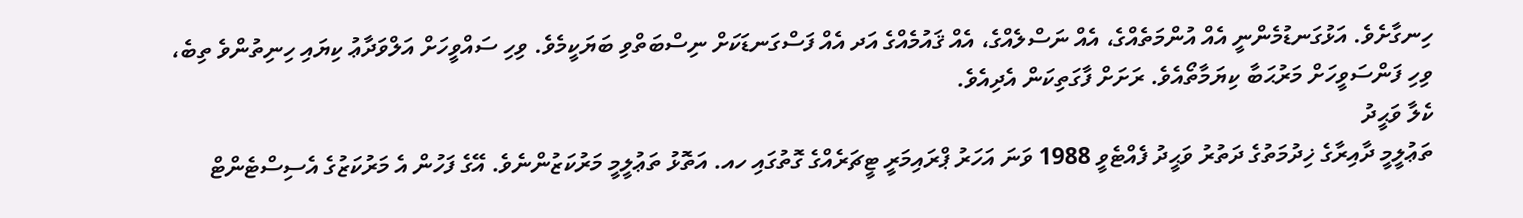ހިނގާށެވެ. އަޅުގަނޑުމެންނީ އެއް އުންމަތެއްގެ، އެއް ނަސްލެއްގެ، އެއް ޤައުމެއްގެ އަދ އެއް ފަސްގަނޑަކަށް ނިސްބަތްވި ބަޔަކީމެވެ. ވިހި ސައްވީހަށް އަލްވަދާޢު ކިޔައި ހިނިތުންވެ ތިބެ، ވިހި ފަންސަވީހަށް މަރުޙަބާ ކިޔަމާތޯއެވެ. ރަށަށް ފާގަތިކަން އެދިއެވެ.
ކެލާ ވަޙީދު
ތަޢުލީމީ ދާއިރާގެ ޚިދުމަތުގެ ދަތުރު ވަޙީދު ފެއްޓެވީ 1988 ވަނަ އަހަރު ޕްރައިމަރީ ޓީޗަރެއްގެ ގޮތުގައި ހއ. އަތޮޅު ތަޢުލީމީ މަރުކަޒުންނެވެ. އޭގެ ފަހުން އެ މަރުކަޒުގެ އެސިސްޓެންޓް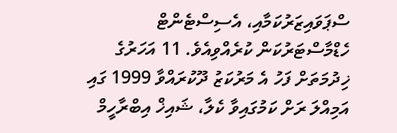ސްޕަވައިޒަރުކަމާއި، އެސިސްޓެންޓް ހެޑްމާސްޓަރުކަން ކުރެއްވިއެވެ. 11 އަހަރުގެ ޚިދުމަތަށް ފަހު އެ މަރުކަޒު ދޫކުރައްވާ 1999 ގައި އަމިއްލަ ރަށް ކަމުގައިވާ ކެލާ، ޝައިޚް އިބްރާހީމް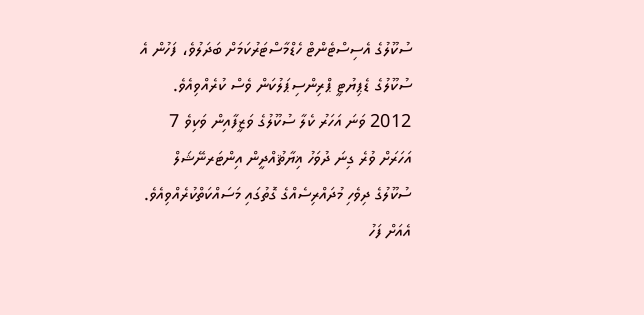ސުކޫލުގެ އެސިސްޓެންޓް ހެޑްމާސްޓަރުކަމަށް ބަދަލުވެ، ފަހުން އެ ސުކޫލުގެ ޑެޕިޔުޓީ ޕްރިންސިޕަލުކަން ވެސް ކުރެއްވިއެވެ. 2012 ވަނަ އަހަރު ކެލާ ސުކޫލުގެ ވަޒީފާއިން ވަކިވެ 7 އަހަރަށް ވުރެ ގިނަ ދުވަހު ޣިޔާޘުއްދީން އިންޓަރނޭޝަލް ސުކޫލުގެ ދިވެހި މުދައްރިސެއްގެ ގޮތުގައި މަސައްކަތްކުރެއްވިއެވެ. އެއަށް ފަހު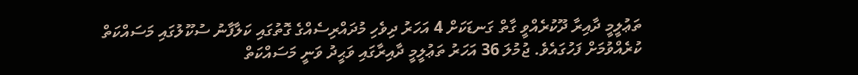ތަޢުލީމީ ދާއިރާ ދޫކުރެއްވީ ގާތް ގަނޑަކަށް 4 އަހަރު ދިވެހި މުދައްރިސެއްގެ ގޮތުގައި ކަލާފާނު ސުކޫލުގައި މަސައްކަތް ކުރެއްވުމަށް ފަހުގައެވެ. ޖުމުލަ 36 އަހަރު ތަޢުލީމީ ދާއިރާގައި ވަޙީދު ވަނީ މަސައްކަތް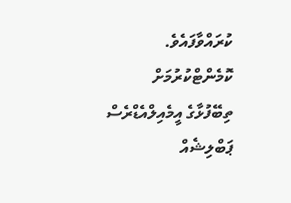ކުރައްވާފައެވެ.
ކޮމެންޓްކުރުމަށް
ތިބޭފުޅާގެ އީމެއިލްއެޑްރެސް ޕަބްލިޝެއް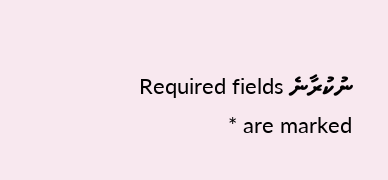ނުކުރާނެ Required fields are marked *